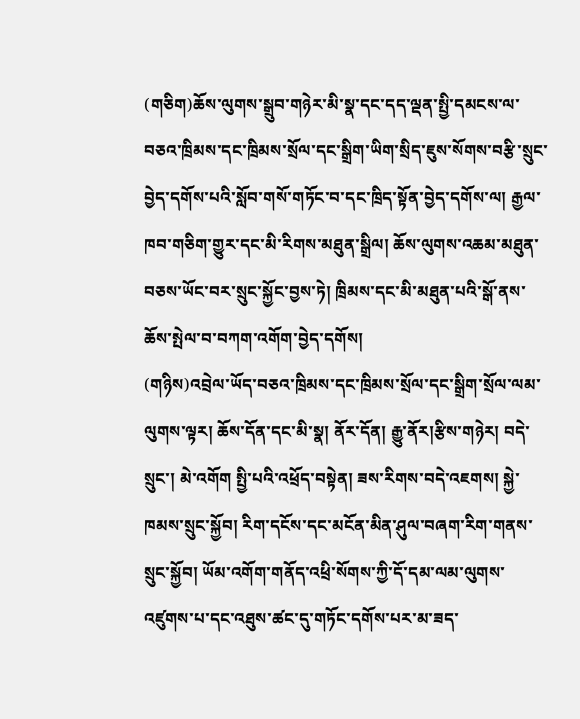(གཅིག)ཆོས་ལུགས་སྒྲུབ་གཉེར་མི་སྣ་དང་དད་ལྡན་སྤྱི་དམངས་ལ་བཅའ་ཁྲིམས་དང་ཁྲིམས་སྲོལ་དང་སྒྲིག་ཡིག་སྲིད་ཇུས་སོགས་བརྩི་སྲུང་བྱེད་དགོས་པའི་སློབ་གསོ་གཏོང་བ་དང་ཁྲིད་སྟོན་བྱེད་དགོས་ལ། རྒྱལ་ཁབ་གཅིག་གྱུར་དང་མི་རིགས་མཐུན་སྒྲིལ། ཆོས་ལུགས་འཆམ་མཐུན་བཅས་ཡོང་བར་སྲུང་སྐྱོང་བྱས་ཏེ། ཁྲིམས་དང་མི་མཐུན་པའི་སྒོ་ནས་ཆོས་སྤེལ་བ་བཀག་འགོག་བྱེད་དགོས།
(གཉིས)འབྲེལ་ཡོད་བཅའ་ཁྲིམས་དང་ཁྲིམས་སྲོལ་དང་སྒྲིག་སྲོལ་ལམ་ལུགས་ལྟར། ཆོས་དོན་དང་མི་སྣ། ནོར་དོན། རྒྱུ་ནོར།རྩིས་གཉེར། བདེ་སྲུང་། མེ་འགོག སྤྱི་པའི་འཕྲོད་བསྟེན། ཟས་རིགས་བདེ་འཇགས། སྐྱེ་ཁམས་སྲུང་སྐྱོབ། རིག་དངོས་དང་མངོན་མིན་ཤུལ་བཞག་རིག་གནས་སྲུང་སྐྱོབ། ཡོམ་འགོག་གནོད་འཕྲི་སོགས་ཀྱི་དོ་དམ་ལམ་ལུགས་འཛུགས་པ་དང་འཐུས་ཚང་དུ་གཏོང་དགོས་པར་མ་ཟད་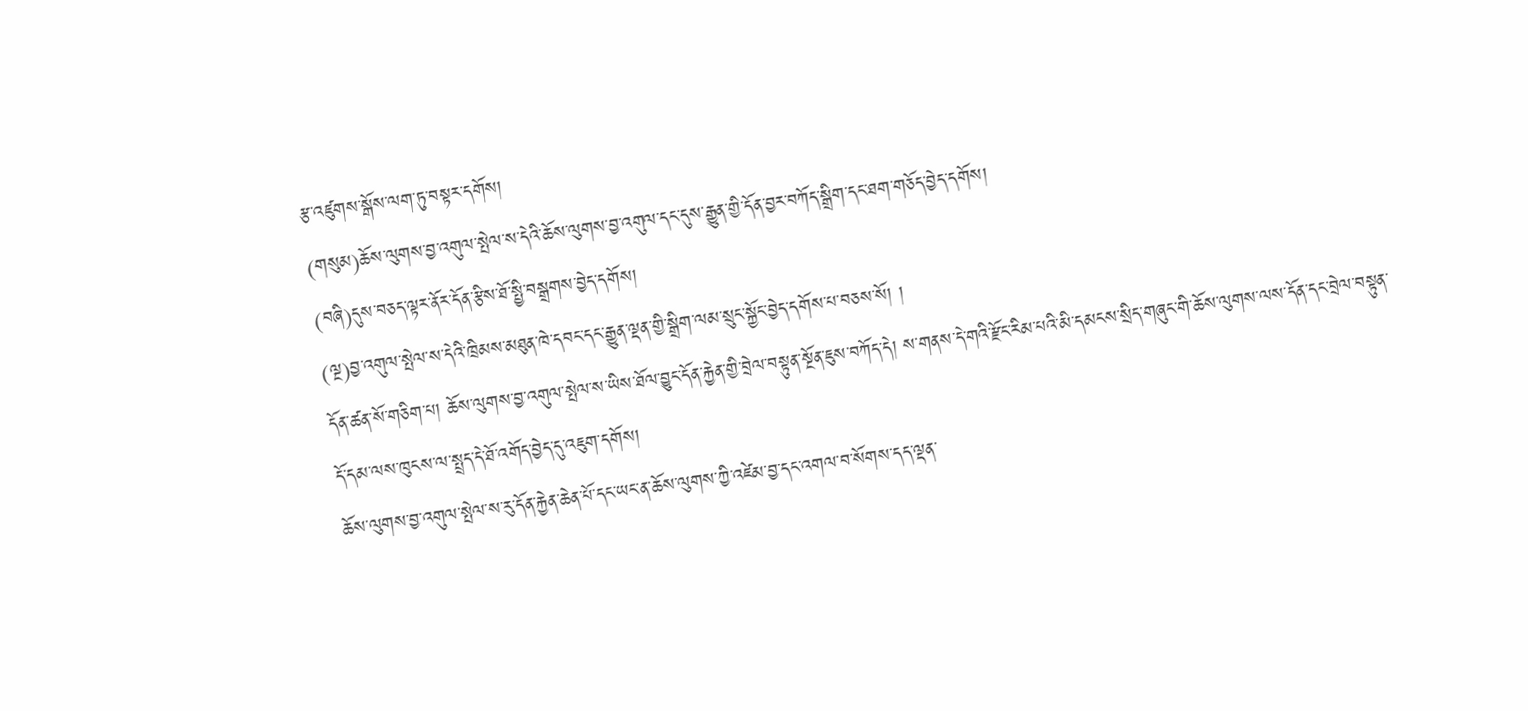རྩ་འཛུགས་སྒོས་ལག་ཏུ་བསྟར་དགོས།
(གསུམ)ཆོས་ལུགས་བྱ་འགུལ་སྤེལ་ས་དེའི་ཆོས་ལུགས་བྱ་འགུལ་དང་དུས་རྒྱུན་གྱི་དོན་བྱར་བཀོད་སྒྲིག་དང་ཐག་གཅོད་བྱེད་དགོས།
(བཞི)དུས་བཅད་ལྟར་ནོར་དོན་རྩིས་ཐོ་སྤྱི་བསྒྲགས་བྱེད་དགོས།
(ལྔ)བྱ་འགུལ་སྤེལ་ས་དེའི་ཁྲིམས་མཐུན་ཁེ་དབང་དང་རྒྱུན་ལྡན་གྱི་སྒྲིག་ལམ་སྲུང་སྐྱོང་བྱེད་དགོས་པ་བཅས་སོ། །
དོན་ཚན་སོ་གཅིག་པ། ཆོས་ལུགས་བྱ་འགུལ་སྤེལ་ས་ཡིས་ཐོལ་བྱུང་དོན་རྐྱེན་གྱི་བྲེལ་བསྟུན་སྔོན་ཇུས་བཀོད་དེ། ས་གནས་དེ་གའི་རྫོང་རིམ་པའི་མི་དམངས་སྲིད་གཞུང་གི་ཆོས་ལུགས་ལས་དོན་དང་བྲེལ་བསྟུན་དོ་དམ་ལས་ཁུངས་ལ་སྤྲད་དེ་ཐོ་འགོད་བྱེད་དུ་འཇུག་དགོས།
ཆོས་ལུགས་བྱ་འགུལ་སྤེལ་ས་རུ་དོན་རྐྱེན་ཆེན་པོ་དང་ཡང་ན་ཆོས་ལུགས་ཀྱི་འཛེམ་བྱ་དང་འགལ་བ་སོགས་དད་ལྡན་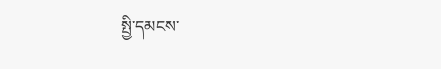སྤྱི་དམངས་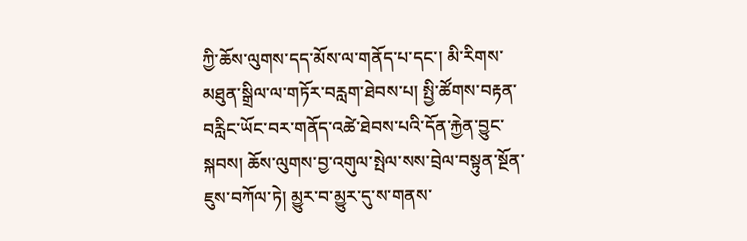ཀྱི་ཆོས་ལུགས་དད་མོས་ལ་གནོད་པ་དང་། མི་རིགས་མཐུན་སྒྲིལ་ལ་གཏོར་བརླག་ཐེབས་པ། སྤྱི་ཚོགས་བརྟན་བརླིང་ཡོང་བར་གནོད་འཚེ་ཐེབས་པའི་དོན་རྐྱེན་བྱུང་སྐབས། ཆོས་ལུགས་བྱ་འགུལ་སྤེལ་སས་བྲེལ་བསྟུན་སྔོན་ཇུས་བཀོལ་ཏེ། མྱུར་བ་མྱུར་དུ་ས་གནས་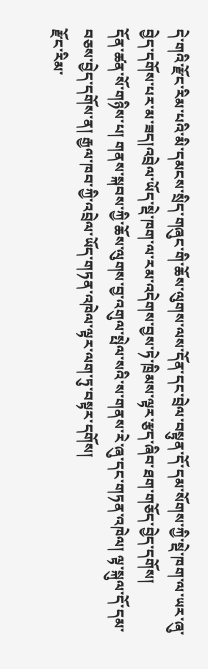དེ་གའི་རྫོང་རིམ་པའི་མི་དམངས་སྲིད་གཞུང་གི་ཆོས་ལུགས་ལས་དོན་དང་བྲེལ་བསྟུན་དོ་དམ་སོགས་ཀྱི་སྡེ་ཁག་ལ་ཡར་ཞུ་བྱེད་དགོས་པར་མ་ཟད།འབྲེལ་ཡོད་སྡེ་ཁག་ལ་རམ་འདེགས་བྱས་ཏེ་ཁྲིམས་ལྟར་རྩད་ཞིབ་ཐག་གཅོད་བྱེད་དགོས།
དོན་ཚན་སོ་གཉིས་པ། གནས་སྐབས་ཀྱི་ཆོས་ལུགས་བྱ་འགུལ་སྤེལ་སའི་ས་གནས་རེ་ཞུ་དང་གཏན་འཁེལ། ལྟ་སྐུལ་དོ་དམ་བཅས་བྱེད་དགོས་ན། རྒྱལ་ཁབ་ཀྱི་འབྲེལ་ཡོད་གཏན་འཁེལ་ལྟར་ལག་ཏུ་བསྟར་དགོས།
རྫོང་རིམ་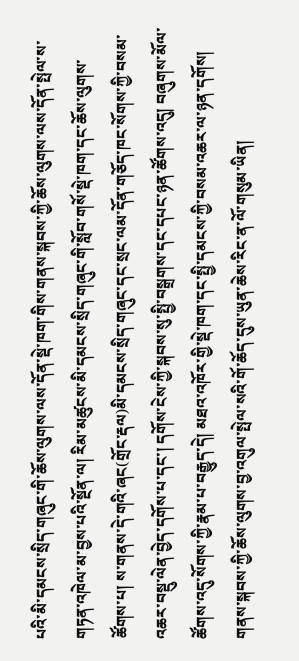པའི་མི་དམངས་སྲིད་གཞུང་གི་ཆོས་ལུགས་ལས་དོན་སྡེ་ཁག་གིས་གནས་སྐབས་ཀྱི་ཆོས་ལུགས་ལས་དོན་སྤེལ་ས་གཏན་འཁེལ་མ་བྱས་པའི་སྔོན་ལ། རིམ་མཚུངས་མི་དམངས་སྲིད་གཞུང་གི་སློབ་གསོ་སྡེ་ཁག་དང་ཆོས་ལུགས་ཚོགས་པ། ས་གནས་དེ་གའི་ཞང(གྲོང་རྡལ)མི་དམངས་སྲིད་གཞུང་དང་སྲང་ལམ་དོན་གཅོད་ཁང་སོགས་ཀྱི་བསམ་འཆར་བསྡུ་ལེན་བྱེད་དགོས་པ་དང་། དགོས་ངེས་ཀྱི་སྐབས་སུ་སྤྱི་བསྒྲགས་དང་དཔང་ཉན་ཚོགས་འདུ། བཞུགས་མོལ་ཚོགས་འདུ་སོགས་ཀྱི་རྣམ་པ་བརྒྱུད་དེ། མཐའ་འཁོར་གྱི་སྡེ་ཁག་དང་སྤྱི་དམངས་ཀྱི་བསམ་འཆར་ལ་ཉན་དགོས།
གནས་སྐབས་ཀྱི་ཆོས་ལུགས་བྱ་འགུལ་སྤེལ་སའི་གོ་ཆོད་དུས་ཡུན་ཆེས་རིང་ན་ལོ་གསུམ་ཡིན།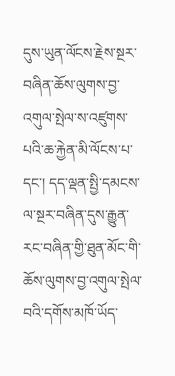དུས་ཡུན་ལོངས་རྗེས་སྔར་བཞིན་ཆོས་ལུགས་བྱ་འགུལ་སྤེལ་ས་འཛུགས་པའི་ཆ་རྐྱེན་མི་ལོངས་པ་དང་། དད་ལྡན་སྤྱི་དམངས་ལ་སྔར་བཞིན་དུས་རྒྱུན་རང་བཞིན་གྱི་ཐུན་མོང་གི་ཆོས་ལུགས་བྱ་འགུལ་སྤེལ་བའི་དགོས་མཁོ་ཡོད་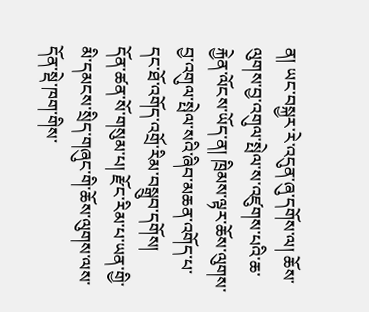ན། ཡང་བསྐྱར་རེ་འདུན་ཞུ་དགོས་ལ། ཆོས་ལུགས་བྱ་འགུལ་སྤེལ་ས་འཛུགས་པའི་ཆ་རྐྱེན་ལོངས་ཡོད་ན། ཁྲིམས་ལྟར་ཆོས་ལུགས་བྱ་འགུལ་སྤེལ་སའི་ཞིབ་མཆན་འགོད་པ་དང་ཐོ་འགོད་འགྲོ་རིམ་བསྒྲུབ་དགོས།
དོན་ཚན་སོ་གསུམ་པ། རྫོང་རིམ་པ་ཡན་གྱི་མི་དམངས་སྲིད་གཞུང་གི་ཆོས་ལུགས་ལས་དོན་སྡེ་ཁག་གིས་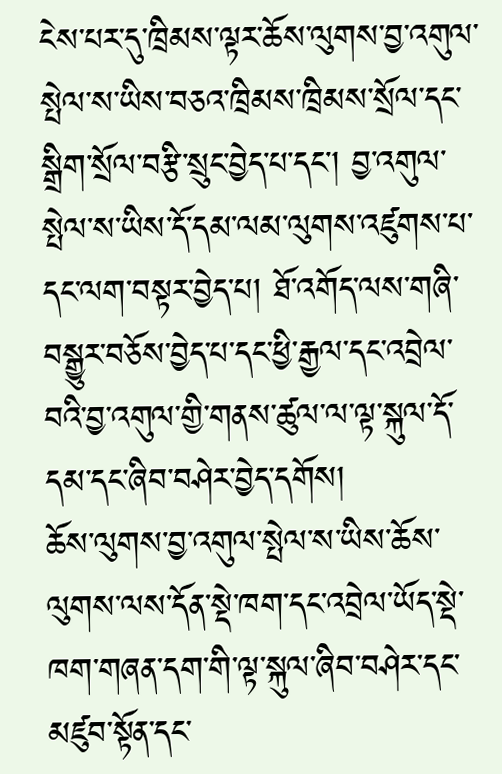ངེས་པར་དུ་ཁྲིམས་ལྟར་ཆོས་ལུགས་བྱ་འགུལ་སྤེལ་ས་ཡིས་བཅའ་ཁྲིམས་ཁྲིམས་སྲོལ་དང་སྒྲིག་སྲོལ་བརྩི་སྲུང་བྱེད་པ་དང་། བྱ་འགུལ་སྤེལ་ས་ཡིས་དོ་དམ་ལམ་ལུགས་འཛུགས་པ་དང་ལག་བསྟར་བྱེད་པ། ཐོ་འགོད་ལས་གཞི་བསྒྱུར་བཅོས་བྱེད་པ་དང་ཕྱི་རྒྱལ་དང་འབྲེལ་བའི་བྱ་འགུལ་གྱི་གནས་ཚུལ་ལ་ལྟ་སྐུལ་དོ་དམ་དང་ཞིབ་བཤེར་བྱེད་དགོས།
ཆོས་ལུགས་བྱ་འགུལ་སྤེལ་ས་ཡིས་ཆོས་ལུགས་ལས་དོན་སྡེ་ཁག་དང་འབྲེལ་ཡོད་སྡེ་ཁག་གཞན་དག་གི་ལྟ་སྐུལ་ཞིབ་བཤེར་དང་མཛུབ་སྟོན་དང་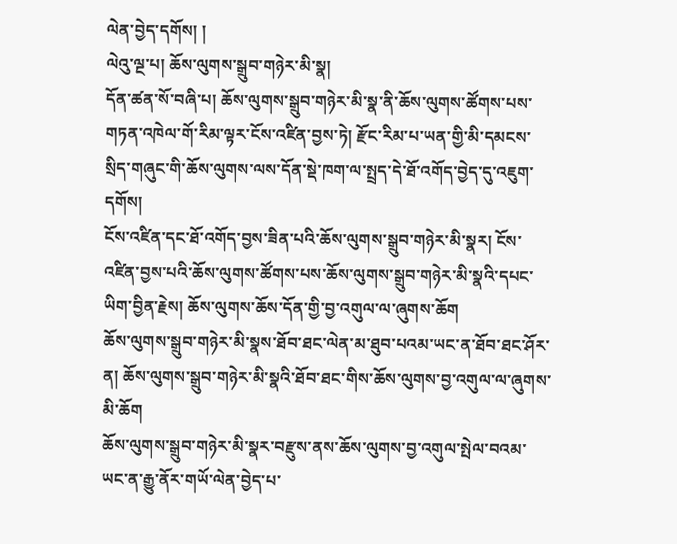ལེན་བྱེད་དགོས། །
ལེའུ་ལྔ་པ། ཆོས་ལུགས་སྒྲུབ་གཉེར་མི་སྣ།
དོན་ཚན་སོ་བཞི་པ། ཆོས་ལུགས་སྒྲུབ་གཉེར་མི་སྣ་ནི་ཆོས་ལུགས་ཚོགས་པས་གཏན་འཁེལ་གོ་རིམ་ལྟར་ངོས་འཛིན་བྱས་ཏེ། རྫོང་རིམ་པ་ཡན་གྱི་མི་དམངས་སྲིད་གཞུང་གི་ཆོས་ལུགས་ལས་དོན་སྡེ་ཁག་ལ་སྤྲད་དེ་ཐོ་འགོད་བྱེད་དུ་འཇུག་དགོས།
ངོས་འཛིན་དང་ཐོ་འགོད་བྱས་ཟིན་པའི་ཆོས་ལུགས་སྒྲུབ་གཉེར་མི་སྣར། ངོས་འཛིན་བྱས་པའི་ཆོས་ལུགས་ཚོགས་པས་ཆོས་ལུགས་སྒྲུབ་གཉེར་མི་སྣའི་དཔང་ཡིག་བྱིན་རྗེས། ཆོས་ལུགས་ཆོས་དོན་གྱི་བྱ་འགུལ་ལ་ཞུགས་ཆོག
ཆོས་ལུགས་སྒྲུབ་གཉེར་མི་སྣས་ཐོབ་ཐང་ལེན་མ་ཐུབ་པའམ་ཡང་ན་ཐོབ་ཐང་ཤོར་ན། ཆོས་ལུགས་སྒྲུབ་གཉེར་མི་སྣའི་ཐོབ་ཐང་གིས་ཆོས་ལུགས་བྱ་འགུལ་ལ་ཞུགས་མི་ཆོག
ཆོས་ལུགས་སྒྲུབ་གཉེར་མི་སྣར་བརྫུས་ནས་ཆོས་ལུགས་བྱ་འགུལ་སྤེལ་བའམ་ཡང་ན་རྒྱུ་ནོར་གཡོ་ལེན་བྱེད་པ་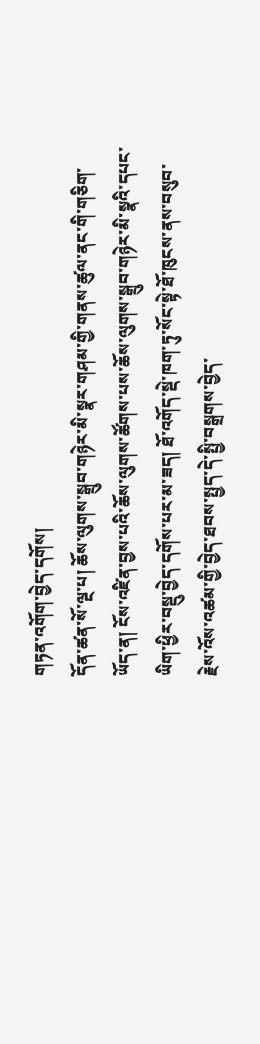གཏན་འགོག་བྱེད་དགོས།
དོན་ཚན་སོ་ལྔ་པ། ཆོས་ལུགས་སྒྲུབ་གཉེར་མི་སྣར་གཤམ་གྱི་གནས་ཚུལ་ནང་གི་གཅིག་ཡོད་ན། ངོས་འཛིན་བྱས་པའི་ཆོས་ལུགས་ཚོགས་པས་ཆོས་ལུགས་སྒྲུབ་གཉེར་མི་སྣའི་དཔང་ཡིག་ཕྱིར་བསྡུ་བྱེད་དགོས་པར་མ་ཟད། ཐོ་འགོད་སྡེ་ཁག་ཏུ་སོང་སྟེ་ཐོ་ཁུངས་ནས་བསུབ་རྗེས་འོས་འཚམ་གྱི་བྱེད་ཐབས་སྤྱད་དེ་སྤྱི་བསྒྲགས་བྱེད་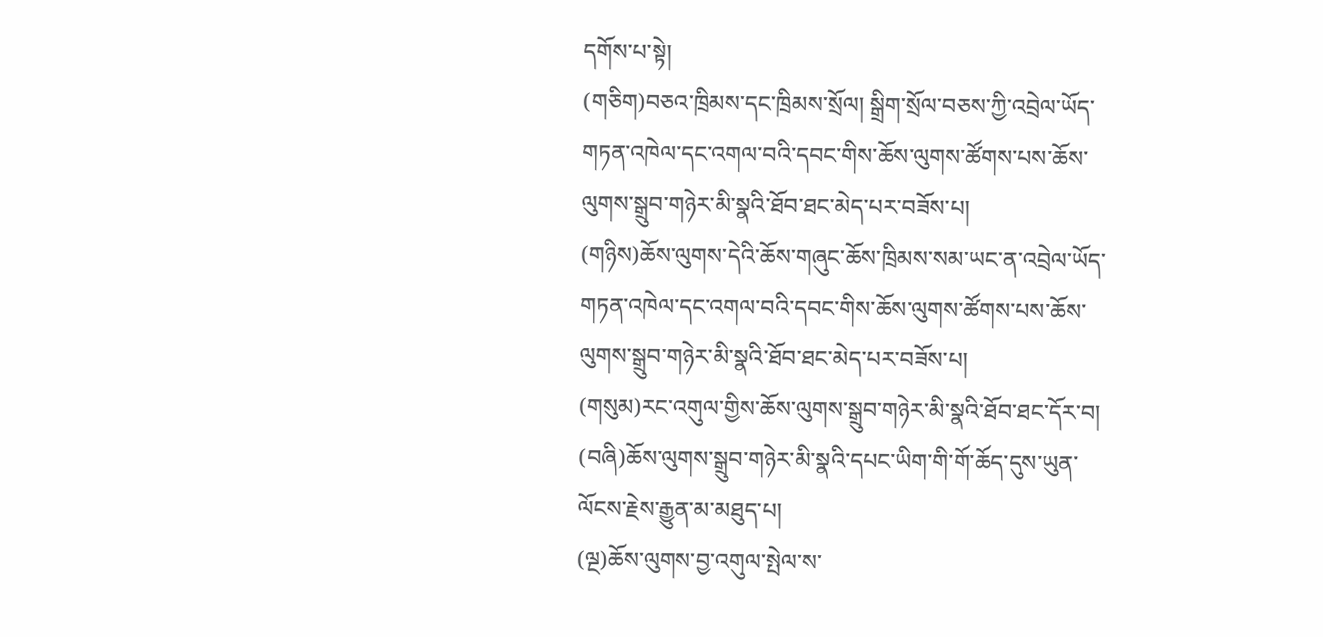དགོས་པ་སྟེ།
(གཅིག)བཅའ་ཁྲིམས་དང་ཁྲིམས་སྲོལ། སྒྲིག་སྲོལ་བཅས་ཀྱི་འབྲེལ་ཡོད་གཏན་འཁེལ་དང་འགལ་བའི་དབང་གིས་ཆོས་ལུགས་ཚོགས་པས་ཆོས་ལུགས་སྒྲུབ་གཉེར་མི་སྣའི་ཐོབ་ཐང་མེད་པར་བཟོས་པ།
(གཉིས)ཆོས་ལུགས་དེའི་ཆོས་གཞུང་ཆོས་ཁྲིམས་སམ་ཡང་ན་འབྲེལ་ཡོད་གཏན་འཁེལ་དང་འགལ་བའི་དབང་གིས་ཆོས་ལུགས་ཚོགས་པས་ཆོས་ལུགས་སྒྲུབ་གཉེར་མི་སྣའི་ཐོབ་ཐང་མེད་པར་བཟོས་པ།
(གསུམ)རང་འགུལ་གྱིས་ཆོས་ལུགས་སྒྲུབ་གཉེར་མི་སྣའི་ཐོབ་ཐང་དོར་བ།
(བཞི)ཆོས་ལུགས་སྒྲུབ་གཉེར་མི་སྣའི་དཔང་ཡིག་གི་གོ་ཆོད་དུས་ཡུན་ལོངས་རྗེས་རྒྱུན་མ་མཐུད་པ།
(ལྔ)ཆོས་ལུགས་བྱ་འགུལ་སྤེལ་ས་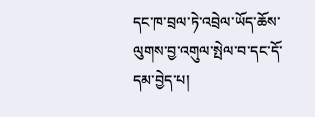དང་ཁ་བྲལ་ཏེ་འབྲེལ་ཡོད་ཆོས་ལུགས་བྱ་འགུལ་སྤེལ་བ་དང་དོ་དམ་བྱེད་པ།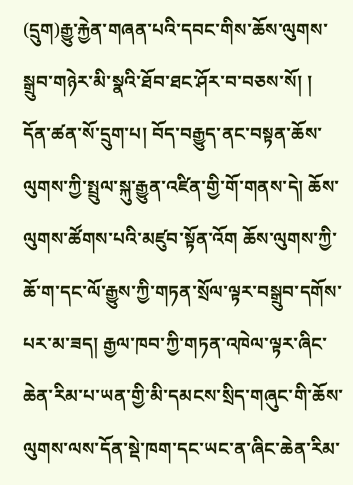(དྲུག)རྒྱུ་རྐྱེན་གཞན་པའི་དབང་གིས་ཆོས་ལུགས་སྒྲུབ་གཉེར་མི་སྣའི་ཐོབ་ཐང་ཤོར་བ་བཅས་སོ། །
དོན་ཚན་སོ་དྲུག་པ། བོད་བརྒྱུད་ནང་བསྟན་ཆོས་ལུགས་ཀྱི་སྤྲུལ་སྐུ་རྒྱུན་འཛིན་གྱི་གོ་གནས་དེ། ཆོས་ལུགས་ཚོགས་པའི་མཛུབ་སྟོན་འོག ཆོས་ལུགས་ཀྱི་ཆོ་ག་དང་ལོ་རྒྱུས་ཀྱི་གཏན་སྲོལ་ལྟར་བསྒྲུབ་དགོས་པར་མ་ཟད། རྒྱལ་ཁབ་ཀྱི་གཏན་འཁེལ་ལྟར་ཞིང་ཆེན་རིམ་པ་ཡན་གྱི་མི་དམངས་སྲིད་གཞུང་གི་ཆོས་ལུགས་ལས་དོན་སྡེ་ཁག་དང་ཡང་ན་ཞིང་ཆེན་རིམ་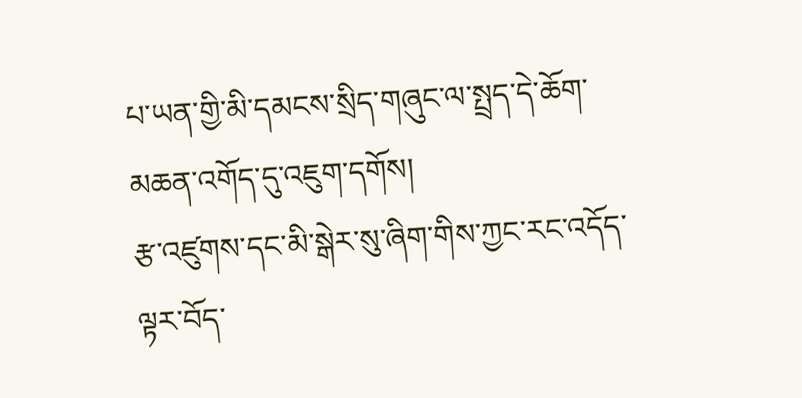པ་ཡན་གྱི་མི་དམངས་སྲིད་གཞུང་ལ་སྤྲད་དེ་ཆོག་མཆན་འགོད་དུ་འཇུག་དགོས།
རྩ་འཛུགས་དང་མི་སྒེར་སུ་ཞིག་གིས་ཀྱང་རང་འདོད་ལྟར་བོད་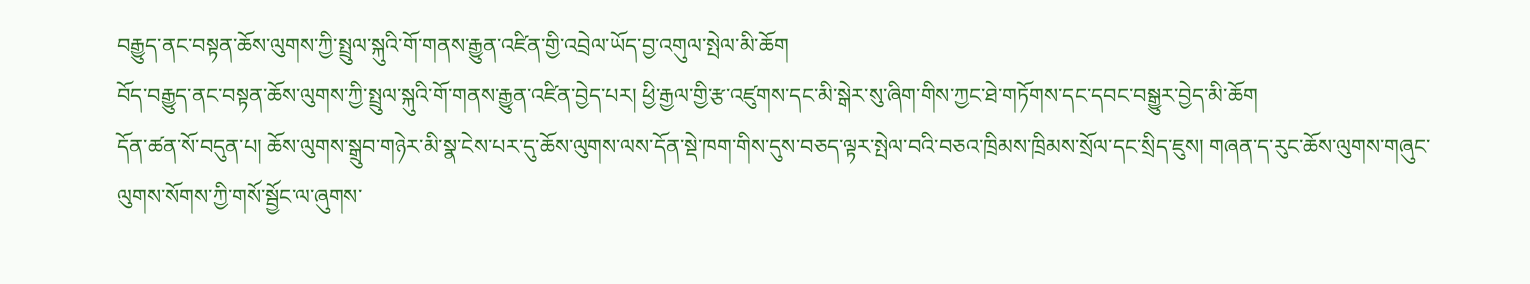བརྒྱུད་ནང་བསྟན་ཆོས་ལུགས་ཀྱི་སྤྲུལ་སྐུའི་གོ་གནས་རྒྱུན་འཛིན་གྱི་འབྲེལ་ཡོད་བྱ་འགུལ་སྤེལ་མི་ཆོག
བོད་བརྒྱུད་ནང་བསྟན་ཆོས་ལུགས་ཀྱི་སྤྲུལ་སྐུའི་གོ་གནས་རྒྱུན་འཛིན་བྱེད་པར། ཕྱི་རྒྱལ་གྱི་རྩ་འཛུགས་དང་མི་སྒེར་སུ་ཞིག་གིས་ཀྱང་ཐེ་གཏོགས་དང་དབང་བསྒྱུར་བྱེད་མི་ཆོག
དོན་ཚན་སོ་བདུན་པ། ཆོས་ལུགས་སྒྲུབ་གཉེར་མི་སྣ་ངེས་པར་དུ་ཆོས་ལུགས་ལས་དོན་སྡེ་ཁག་གིས་དུས་བཅད་ལྟར་སྤེལ་བའི་བཅའ་ཁྲིམས་ཁྲིམས་སྲོལ་དང་སྲིད་ཇུས། གཞན་ད་རུང་ཆོས་ལུགས་གཞུང་ལུགས་སོགས་ཀྱི་གསོ་སྦྱོང་ལ་ཞུགས་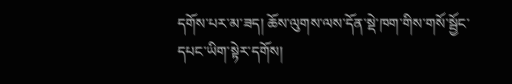དགོས་པར་མ་ཟད། ཆོས་ལུགས་ལས་དོན་སྡེ་ཁག་གིས་གསོ་སྦྱོང་དཔང་ཡིག་སྟེར་དགོས།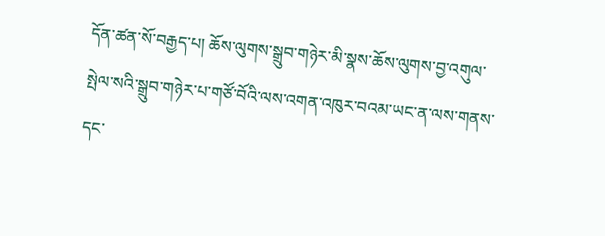དོན་ཚན་སོ་བརྒྱད་པ། ཆོས་ལུགས་སྒྲུབ་གཉེར་མི་སྣས་ཆོས་ལུགས་བྱ་འགུལ་སྤེལ་སའི་སྒྲུབ་གཉེར་པ་གཙོ་བོའི་ལས་འགན་འཁུར་བའམ་ཡང་ན་ལས་གནས་དང་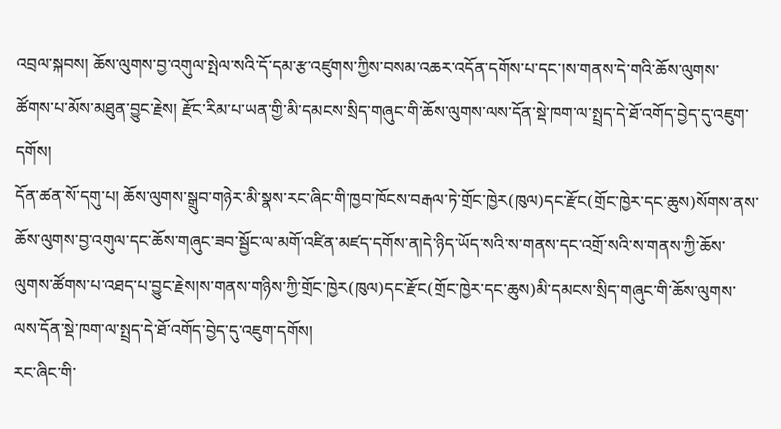འབྲལ་སྐབས། ཆོས་ལུགས་བྱ་འགུལ་སྤེལ་སའི་དོ་དམ་རྩ་འཛུགས་ཀྱིས་བསམ་འཆར་འདོན་དགོས་པ་དང་།ས་གནས་དེ་གའི་ཆོས་ལུགས་ཚོགས་པ་མོས་མཐུན་བྱུང་རྗེས། རྫོང་རིམ་པ་ཡན་གྱི་མི་དམངས་སྲིད་གཞུང་གི་ཆོས་ལུགས་ལས་དོན་སྡེ་ཁག་ལ་སྤྲད་དེ་ཐོ་འགོད་བྱེད་དུ་འཇུག་དགོས།
དོན་ཚན་སོ་དགུ་པ། ཆོས་ལུགས་སྒྲུབ་གཉེར་མི་སྣས་རང་ཞིང་གི་ཁྱབ་ཁོངས་བརྒལ་ཏེ་གྲོང་ཁྱེར(ཁུལ)དང་རྫོང(གྲོང་ཁྱེར་དང་ཆུས)སོགས་ནས་ཆོས་ལུགས་བྱ་འགུལ་དང་ཆོས་གཞུང་ཟབ་སྦྱོང་ལ་མགོ་འཛིན་མཛད་དགོས་ན།དེ་ཉིད་ཡོད་སའི་ས་གནས་དང་འགྲོ་སའི་ས་གནས་ཀྱི་ཆོས་ལུགས་ཚོགས་པ་འཐད་པ་བྱུང་རྗེས།ས་གནས་གཉིས་ཀྱི་གྲོང་ཁྱེར(ཁུལ)དང་རྫོང(གྲོང་ཁྱེར་དང་ཆུས)མི་དམངས་སྲིད་གཞུང་གི་ཆོས་ལུགས་ལས་དོན་སྡེ་ཁག་ལ་སྤྲད་དེ་ཐོ་འགོད་བྱེད་དུ་འཇུག་དགོས།
རང་ཞིང་གི་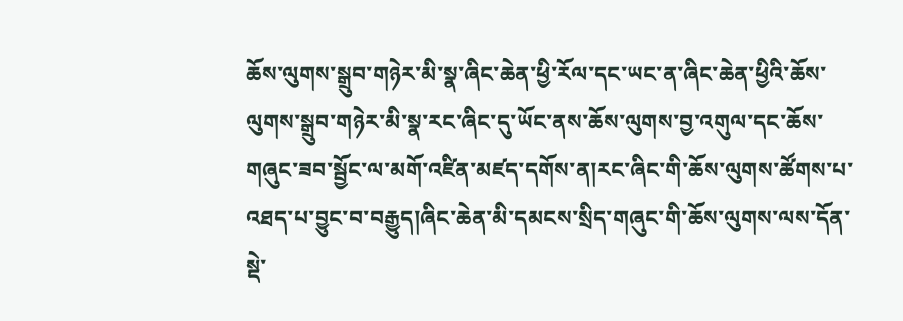ཆོས་ལུགས་སྒྲུབ་གཉེར་མི་སྣ་ཞིང་ཆེན་ཕྱི་རོལ་དང་ཡང་ན་ཞིང་ཆེན་ཕྱིའི་ཆོས་ལུགས་སྒྲུབ་གཉེར་མི་སྣ་རང་ཞིང་དུ་ཡོང་ནས་ཆོས་ལུགས་བྱ་འགུལ་དང་ཆོས་གཞུང་ཟབ་སྦྱོང་ལ་མགོ་འཛིན་མཛད་དགོས་ན།རང་ཞིང་གི་ཆོས་ལུགས་ཚོགས་པ་འཐད་པ་བྱུང་བ་བརྒྱུད།ཞིང་ཆེན་མི་དམངས་སྲིད་གཞུང་གི་ཆོས་ལུགས་ལས་དོན་སྡེ་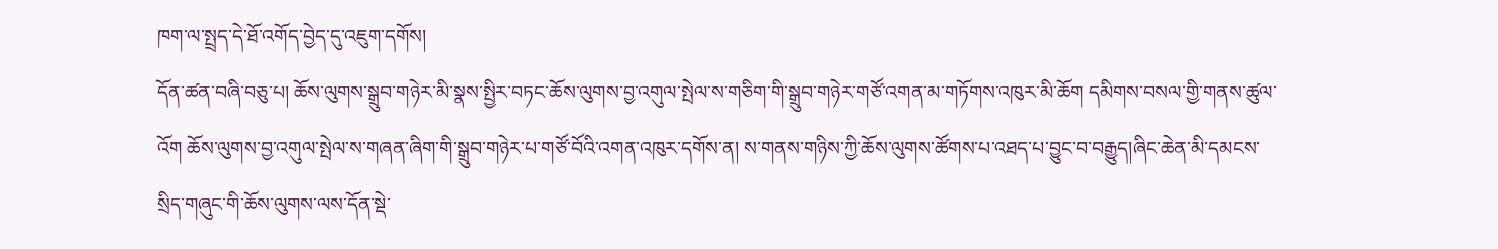ཁག་ལ་སྤྲད་དེ་ཐོ་འགོད་བྱེད་དུ་འཇུག་དགོས།
དོན་ཚན་བཞི་བཅུ་པ། ཆོས་ལུགས་སྒྲུབ་གཉེར་མི་སྣས་སྤྱིར་བཏང་ཆོས་ལུགས་བྱ་འགུལ་སྤེལ་ས་གཅིག་གི་སྒྲུབ་གཉེར་གཙོ་འགན་མ་གཏོགས་འཁུར་མི་ཆོག དམིགས་བསལ་གྱི་གནས་ཚུལ་འོག ཆོས་ལུགས་བྱ་འགུལ་སྤེལ་ས་གཞན་ཞིག་གི་སྒྲུབ་གཉེར་པ་གཙོ་བོའི་འགན་འཁུར་དགོས་ན། ས་གནས་གཉིས་ཀྱི་ཆོས་ལུགས་ཚོགས་པ་འཐད་པ་བྱུང་བ་བརྒྱུད།ཞིང་ཆེན་མི་དམངས་སྲིད་གཞུང་གི་ཆོས་ལུགས་ལས་དོན་སྡེ་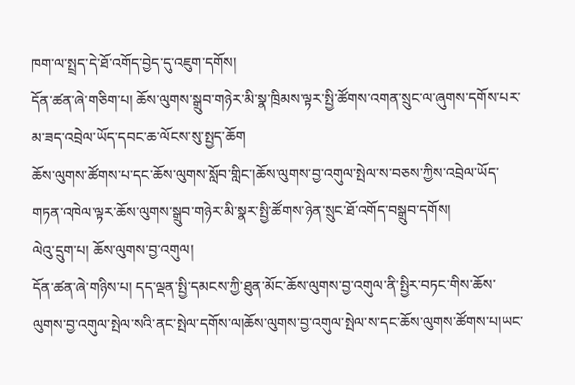ཁག་ལ་སྤྲད་དེ་ཐོ་འགོད་བྱེད་དུ་འཇུག་དགོས།
དོན་ཚན་ཞེ་གཅིག་པ། ཆོས་ལུགས་སྒྲུབ་གཉེར་མི་སྣ་ཁྲིམས་ལྟར་སྤྱི་ཚོགས་འགན་སྲུང་ལ་ཞུགས་དགོས་པར་མ་ཟད་འབྲེལ་ཡོད་དབང་ཆ་ལོངས་སུ་སྤྱད་ཆོག
ཆོས་ལུགས་ཚོགས་པ་དང་ཆོས་ལུགས་སློབ་གླིང་།ཆོས་ལུགས་བྱ་འགུལ་སྤེལ་ས་བཅས་ཀྱིས་འབྲེལ་ཡོད་གཏན་འཁེལ་ལྟར་ཆོས་ལུགས་སྒྲུབ་གཉེར་མི་སྣར་སྤྱི་ཚོགས་ཉེན་སྲུང་ཐོ་འགོད་བསྒྲུབ་དགོས།
ལེའུ་དྲུག་པ། ཆོས་ལུགས་བྱ་འགུལ།
དོན་ཚན་ཞེ་གཉིས་པ། དད་ལྡན་སྤྱི་དམངས་ཀྱི་ཐུན་མོང་ཆོས་ལུགས་བྱ་འགུལ་ནི་སྤྱིར་བཏང་གིས་ཆོས་ལུགས་བྱ་འགུལ་སྤེལ་སའི་ནང་སྤེལ་དགོས་ལ།ཆོས་ལུགས་བྱ་འགུལ་སྤེལ་ས་དང་ཆོས་ལུགས་ཚོགས་པ།ཡང་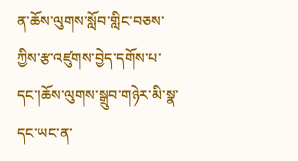ན་ཆོས་ལུགས་སློབ་གླིང་བཅས་ཀྱིས་རྩ་འཛུགས་བྱེད་དགོས་པ་དང་།ཆོས་ལུགས་སྒྲུབ་གཉེར་མི་སྣ་དང་ཡང་ན་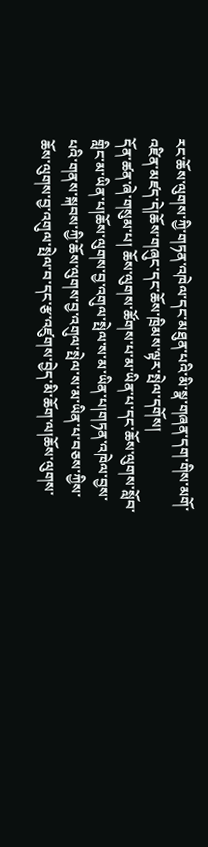རང་ཆོས་ལུགས་ཀྱི་གཏན་འཁེལ་དང་མཐུན་པའི་མི་སྣ་གཞན་དག་གིས་མགོ་འཛིན་མཛད་དེ།ཆོས་གཞུང་དང་ཆོས་ཁྲིམས་ལྟར་སྤེལ་དགོས།
དོན་ཚན་ཞེ་གསུམ་པ། ཆོས་ལུགས་ཚོགས་པ་མ་ཡིན་པ་དང་ཆོས་ལུགས་སློབ་གླིང་མ་ཡིན་པ།ཆོས་ལུགས་བྱ་འགུལ་སྤེལ་ས་མ་ཡིན་པ།གཏན་འཁེལ་བྱས་པའི་གནས་སྐབས་ཀྱི་ཆོས་ལུགས་བྱ་འགུལ་སྤེལ་ས་མ་ཡིན་པ་བཅས་ཀྱིས་ཆོས་ལུགས་བྱ་འགུལ་སྤེལ་བ་དང་རྩ་འཛུགས་བྱེད་མི་ཆོག་ལ།ཆོས་ལུགས་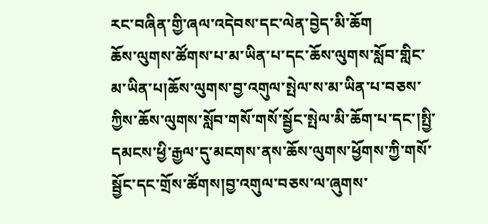རང་བཞིན་གྱི་ཞལ་འདེབས་དང་ལེན་བྱེད་མི་ཆོག
ཆོས་ལུགས་ཚོགས་པ་མ་ཡིན་པ་དང་ཆོས་ལུགས་སློབ་གླིང་མ་ཡིན་པ།ཆོས་ལུགས་བྱ་འགུལ་སྤེལ་ས་མ་ཡིན་པ་བཅས་ཀྱིས་ཆོས་ལུགས་སློབ་གསོ་གསོ་སྦྱོང་སྤེལ་མི་ཆོག་པ་དང་།སྤྱི་དམངས་ཕྱི་རྒྱལ་དུ་མངགས་ནས་ཆོས་ལུགས་ཕྱོགས་ཀྱི་གསོ་སྦྱོང་དང་གྲོས་ཚོགས།བྱ་འགུལ་བཅས་ལ་ཞུགས་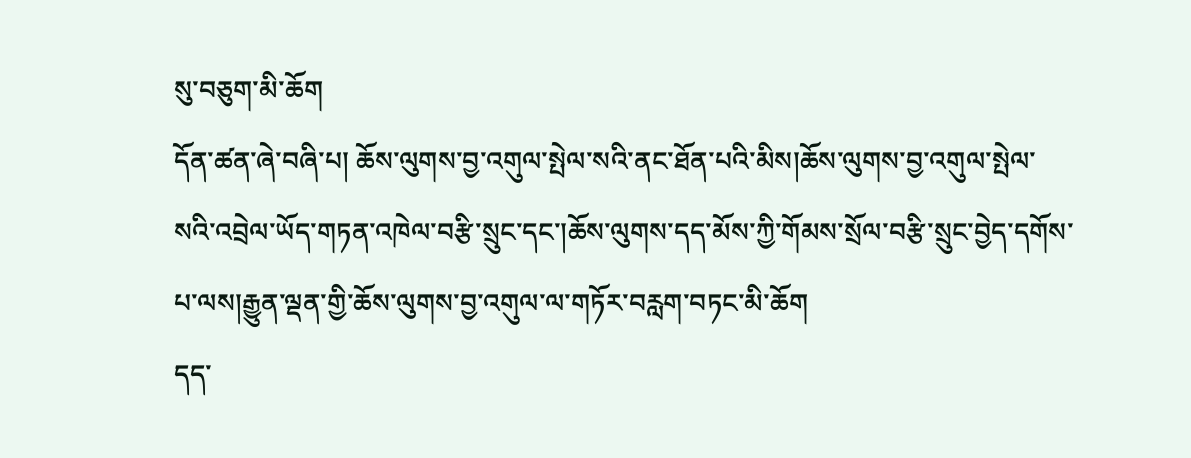སུ་བཅུག་མི་ཆོག
དོན་ཚན་ཞེ་བཞི་པ། ཆོས་ལུགས་བྱ་འགུལ་སྤེལ་སའི་ནང་ཐོན་པའི་མིས།ཆོས་ལུགས་བྱ་འགུལ་སྤེལ་སའི་འབྲེལ་ཡོད་གཏན་འཁེལ་བརྩི་སྲུང་དང་།ཆོས་ལུགས་དད་མོས་ཀྱི་གོམས་སྲོལ་བརྩི་སྲུང་བྱེད་དགོས་པ་ལས།རྒྱུན་ལྡན་གྱི་ཆོས་ལུགས་བྱ་འགུལ་ལ་གཏོར་བརླག་བཏང་མི་ཆོག
དད་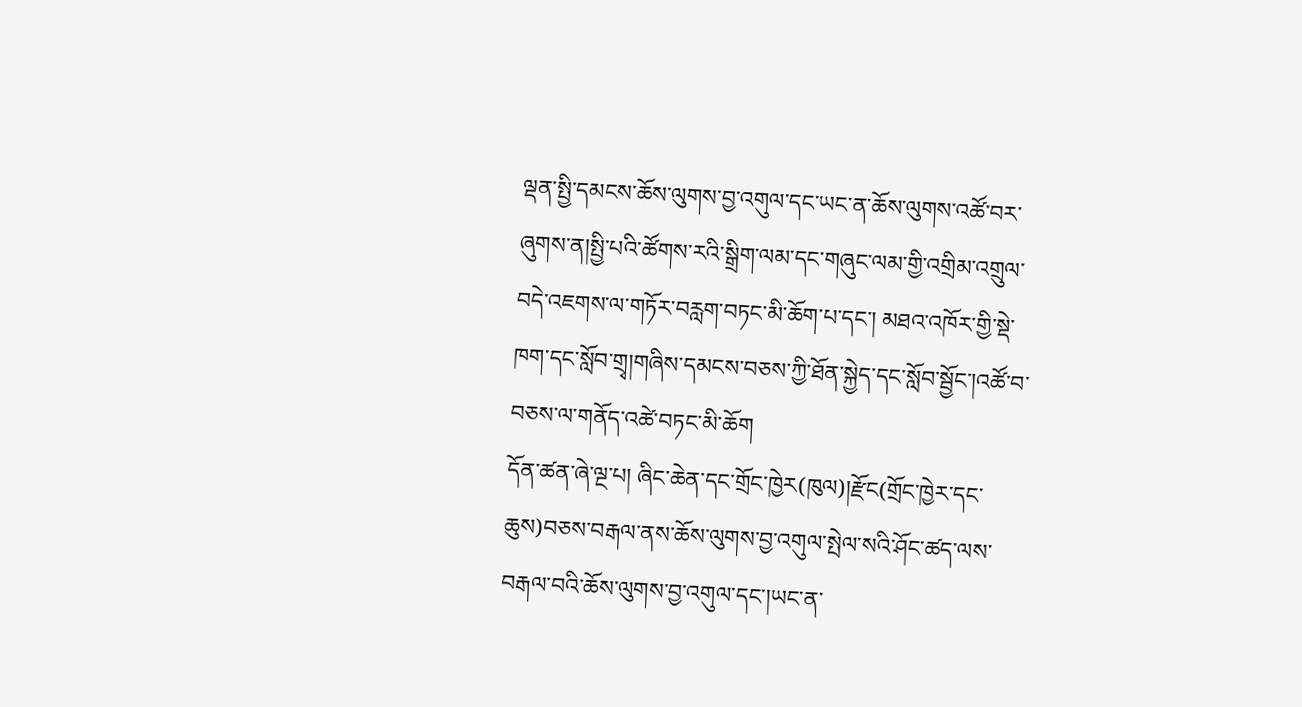ལྡན་སྤྱི་དམངས་ཆོས་ལུགས་བྱ་འགུལ་དང་ཡང་ན་ཆོས་ལུགས་འཚོ་བར་ཞུགས་ན།སྤྱི་པའི་ཚོགས་རའི་སྒྲིག་ལམ་དང་གཞུང་ལམ་གྱི་འགྲིམ་འགྲུལ་བདེ་འཇགས་ལ་གཏོར་བརླག་བཏང་མི་ཆོག་པ་དང་། མཐའ་འཁོར་གྱི་སྡེ་ཁག་དང་སློབ་གྲྭ།གཞིས་དམངས་བཅས་ཀྱི་ཐོན་སྐྱེད་དང་སློབ་སྦྱོང་།འཚོ་བ་བཅས་ལ་གནོད་འཚེ་བཏང་མི་ཆོག
དོན་ཚན་ཞེ་ལྔ་པ། ཞིང་ཆེན་དང་གྲོང་ཁྱེར(ཁུལ)།རྫོང(གྲོང་ཁྱེར་དང་ཆུས)བཅས་བརྒལ་ནས་ཆོས་ལུགས་བྱ་འགུལ་སྤེལ་སའི་ཤོང་ཚད་ལས་བརྒལ་བའི་ཆོས་ལུགས་བྱ་འགུལ་དང་།ཡང་ན་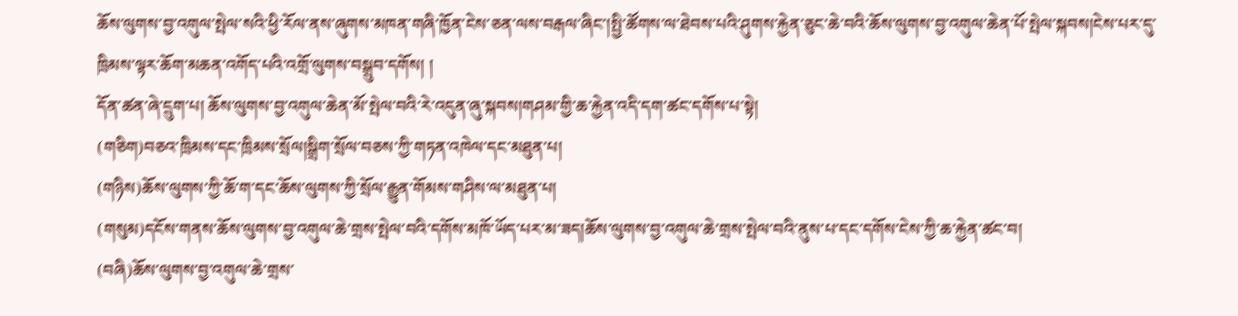ཆོས་ལུགས་བྱ་འགུལ་སྤེལ་སའི་ཕྱི་རོལ་ནས་ཞུགས་མཁན་གཞི་ཁྱོན་ངེས་ཅན་ལས་བརྒལ་ཞིང་།སྤྱི་ཚོགས་ལ་ཐེབས་པའི་ཤུགས་རྐྱེན་ཅུང་ཆེ་བའི་ཆོས་ལུགས་བྱ་འགུལ་ཆེན་པོ་སྤེལ་སྐབས།ངེས་པར་དུ་ཁྲིམས་ལྟར་ཆོག་མཆན་འགོད་པའི་འགྲོ་ལུགས་བསྒྲུབ་དགོས། །
དོན་ཚན་ཞེ་དྲུག་པ། ཆོས་ལུགས་བྱ་འགུལ་ཆེན་མོ་སྤེལ་བའི་རེ་འདུན་ཞུ་སྐབས།གཤམ་གྱི་ཆ་རྐྱེན་འདི་དག་ཚང་དགོས་པ་སྟེ།
(གཅིག)བཅའ་ཁྲིམས་དང་ཁྲིམས་སྲོལ།སྒྲིག་སྲོལ་བཅས་ཀྱི་གཏན་འཁེལ་དང་མཐུན་པ།
(གཉིས)ཆོས་ལུགས་ཀྱི་ཆོ་ག་དང་ཆོས་ལུགས་ཀྱི་སྲོལ་རྒྱུན་གོམས་གཤིས་ལ་མཐུན་པ།
(གསུམ)དངོས་གནས་ཆོས་ལུགས་བྱ་འགུལ་ཆེ་གྲས་སྤེལ་བའི་དགོས་མཁོ་ཡོད་པར་མ་ཟད།ཆོས་ལུགས་བྱ་འགུལ་ཆེ་གྲས་སྤེལ་བའི་ནུས་པ་དང་དགོས་ངེས་ཀྱི་ཆ་རྐྱེན་ཚང་བ།
(བཞི)ཆོས་ལུགས་བྱ་འགུལ་ཆེ་གྲས་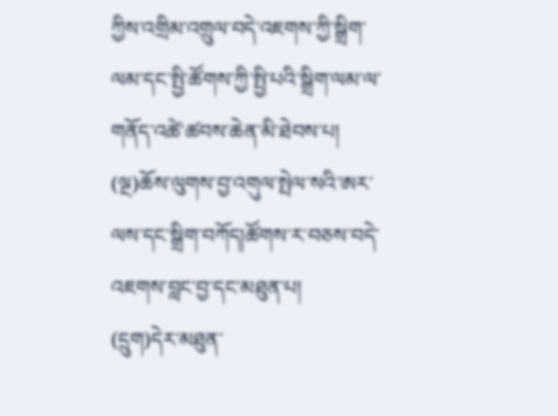ཀྱིས་འགྲིམ་འགྲུལ་བདེ་འཇགས་ཀྱི་སྒྲིག་ལམ་དང་སྤྱི་ཚོགས་ཀྱི་སྤྱི་པའི་སྒྲིག་ལམ་ལ་གནོད་འཚེ་ཚབས་ཆེན་མི་ཐེབས་པ།
(ལྔ)ཆོས་ལུགས་བྱ་འགུལ་སྤེལ་སའི་ཨར་ལས་དང་སྒྲིག་བཀོད།ཚོགས་ར་བཅས་བདེ་འཇགས་བླང་བྱ་དང་མཐུན་པ།
(དྲུག)དེར་མཐུན་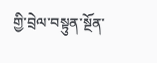གྱི་བྲེལ་བསྟུན་སྔོན་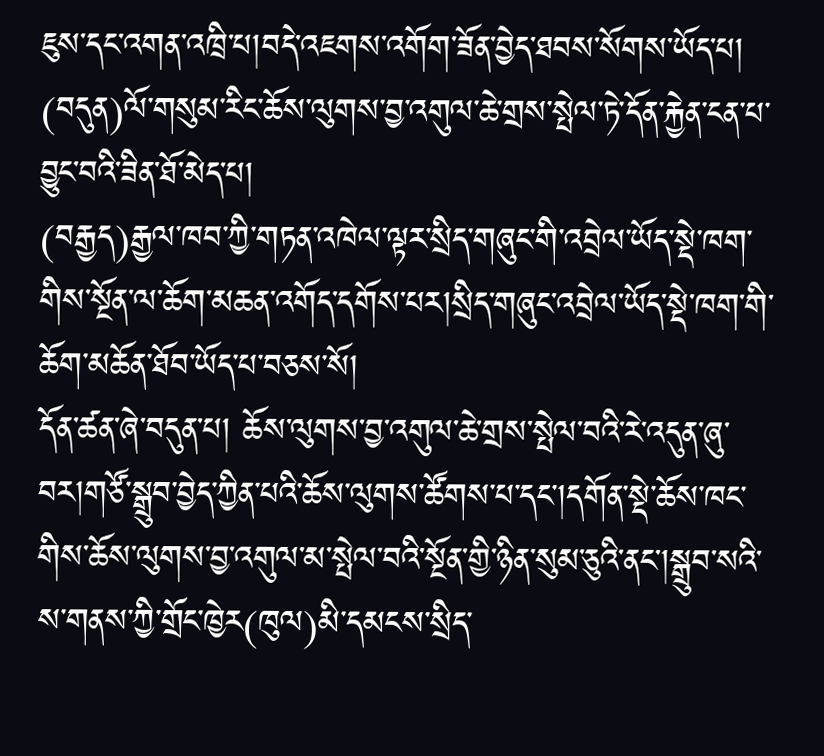ཇུས་དང་འགན་འཁྲི་པ།བདེ་འཇགས་འགོག་ཟོན་བྱེད་ཐབས་སོགས་ཡོད་པ།
(བདུན)ལོ་གསུམ་རིང་ཆོས་ལུགས་བྱ་འགུལ་ཆེ་གྲས་སྤེལ་ཏེ་དོན་རྐྱེན་ངན་པ་བྱུང་བའི་ཟིན་ཐོ་མེད་པ།
(བརྒྱད)རྒྱལ་ཁབ་ཀྱི་གཏན་འཁེལ་ལྟར་སྲིད་གཞུང་གི་འབྲེལ་ཡོད་སྡེ་ཁག་གིས་སྔོན་ལ་ཆོག་མཆན་འགོད་དགོས་པར།སྲིད་གཞུང་འབྲེལ་ཡོད་སྡེ་ཁག་གི་ཆོག་མཆོན་ཐོབ་ཡོད་པ་བཅས་སོ།
དོན་ཚན་ཞེ་བདུན་པ། ཆོས་ལུགས་བྱ་འགུལ་ཆེ་གྲས་སྤེལ་བའི་རེ་འདུན་ཞུ་བར།གཙོ་སྒྲུབ་བྱེད་ཀྱིན་པའི་ཆོས་ལུགས་ཚོགས་པ་དང་།དགོན་སྡེ་ཆོས་ཁང་གིས་ཆོས་ལུགས་བྱ་འགུལ་མ་སྤེལ་བའི་སྔོན་གྱི་ཉིན་སུམ་ཅུའི་ནང་།སྒྲུབ་སའི་ས་གནས་ཀྱི་གྲོང་ཁྱེར(ཁུལ)མི་དམངས་སྲིད་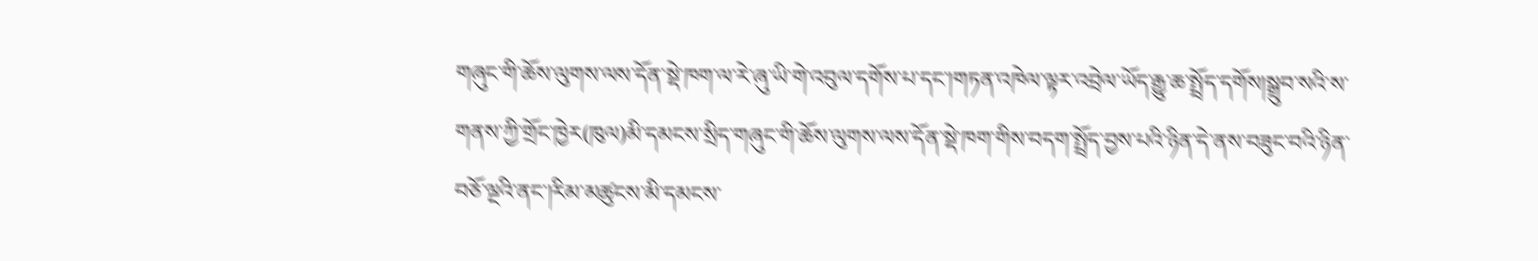གཞུང་གི་ཆོས་ལུགས་ལས་དོན་སྡེ་ཁག་ལ་རེ་ཞུ་ཡི་གེ་འབུལ་དགོས་པ་དང་།གཏན་འཁེལ་ལྟར་འབྲེལ་ཡོད་རྒྱུ་ཆ་སྤྲོད་དགོས།སྒྲུབ་སའི་ས་གནས་ཀྱི་གྲོང་ཁྱེར(ཁུལ)མི་དམངས་སྲིད་གཞུང་གི་ཆོས་ལུགས་ལས་དོན་སྡེ་ཁག་གིས་བདག་སྤྲོད་བྱས་པའི་ཉིན་དེ་ནས་བཟུང་བའི་ཉིན་བཅོ་ལྔའི་ནང་།རིམ་མཚུངས་མི་དམངས་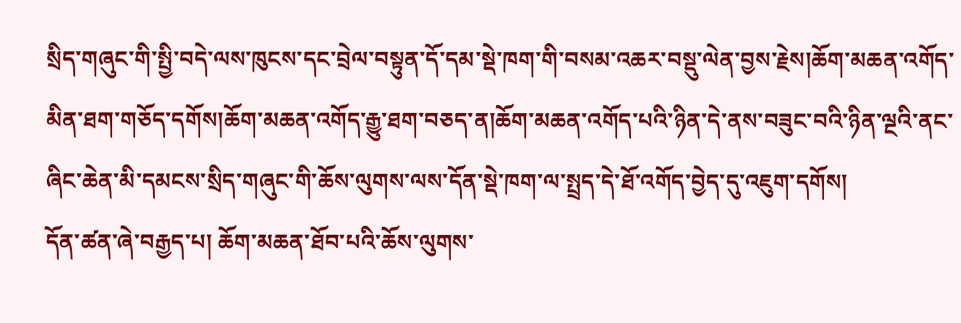སྲིད་གཞུང་གི་སྤྱི་བདེ་ལས་ཁུངས་དང་བྲེལ་བསྟུན་དོ་དམ་སྡེ་ཁག་གི་བསམ་འཆར་བསྡུ་ལེན་བྱས་རྗེས།ཆོག་མཆན་འགོད་མིན་ཐག་གཅོད་དགོས།ཆོག་མཆན་འགོད་རྒྱུ་ཐག་བཅད་ན།ཆོག་མཆན་འགོད་པའི་ཉིན་དེ་ནས་བཟུང་བའི་ཉིན་ལྔའི་ནང་ཞིང་ཆེན་མི་དམངས་སྲིད་གཞུང་གི་ཆོས་ལུགས་ལས་དོན་སྡེ་ཁག་ལ་སྤྲད་དེ་ཐོ་འགོད་བྱེད་དུ་འཇུག་དགོས།
དོན་ཚན་ཞེ་བརྒྱད་པ། ཆོག་མཆན་ཐོབ་པའི་ཆོས་ལུགས་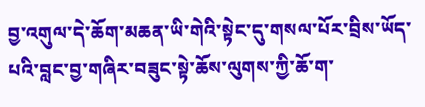བྱ་འགུལ་དེ་ཆོག་མཆན་ཡི་གེའི་སྟེང་དུ་གསལ་པོར་བྲིས་ཡོད་པའི་བླང་བྱ་གཞིར་བཟུང་སྟེ་ཆོས་ལུགས་ཀྱི་ཆོ་ག་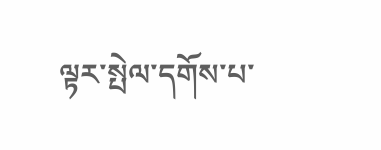ལྟར་སྤེལ་དགོས་པ་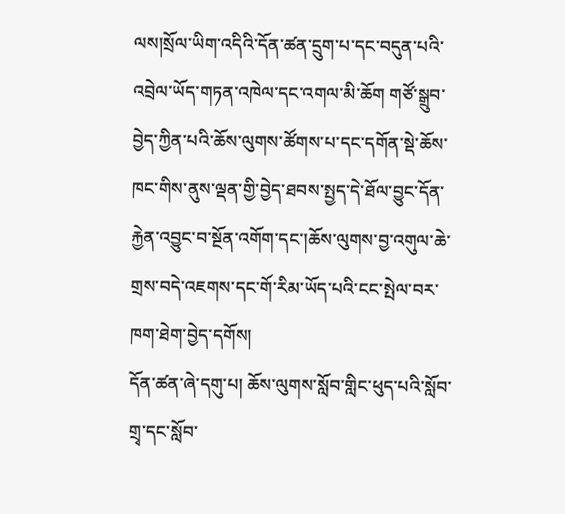ལས།སྲོལ་ཡིག་འདིའི་དོན་ཚན་དྲུག་པ་དང་བདུན་པའི་འབྲེལ་ཡོད་གཏན་འཁེལ་དང་འགལ་མི་ཆོག གཙོ་སྒྲུབ་བྱེད་ཀྱིན་པའི་ཆོས་ལུགས་ཚོགས་པ་དང་དགོན་སྡེ་ཆོས་ཁང་གིས་ནུས་ལྡན་གྱི་བྱེད་ཐབས་སྤྱད་དེ་ཐོལ་བྱུང་དོན་རྐྱེན་འབྱུང་བ་སྔོན་འགོག་དང་།ཆོས་ལུགས་བྱ་འགུལ་ཆེ་གྲས་བདེ་འཇགས་དང་གོ་རིམ་ཡོད་པའི་ངང་སྤེལ་བར་ཁག་ཐེག་བྱེད་དགོས།
དོན་ཚན་ཞེ་དགུ་པ། ཆོས་ལུགས་སློབ་གླིང་ཕུད་པའི་སློབ་གྲྭ་དང་སློབ་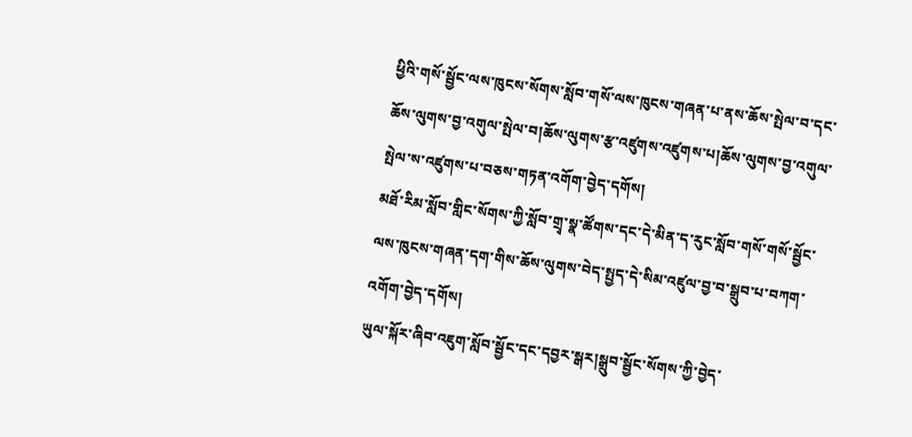ཕྱིའི་གསོ་སྦྱོང་ལས་ཁུངས་སོགས་སློབ་གསོ་ལས་ཁུངས་གཞན་པ་ནས་ཆོས་སྤེལ་བ་དང་ཆོས་ལུགས་བྱ་འགུལ་སྤེལ་བ།ཆོས་ལུགས་རྩ་འཛུགས་འཛུགས་པ།ཆོས་ལུགས་བྱ་འགུལ་སྤེལ་ས་འཛུགས་པ་བཅས་གཏན་འགོག་བྱེད་དགོས།
མཐོ་རིམ་སློབ་གླིང་སོགས་ཀྱི་སློབ་གྲྭ་སྣ་ཚོགས་དང་དེ་མིན་ད་རུང་སློབ་གསོ་གསོ་སྦྱོང་ལས་ཁུངས་གཞན་དག་གིས་ཆོས་ལུགས་བེད་སྤྱད་དེ་སིམ་འཛུལ་བྱ་བ་སྒྲུབ་པ་བཀག་འགོག་བྱེད་དགོས།
ཡུལ་སྐོར་ཞིབ་འཇུག་སློབ་སྦྱོང་དང་དབྱར་སྒར།སྒྲུབ་སྦྱོང་སོགས་ཀྱི་བྱེད་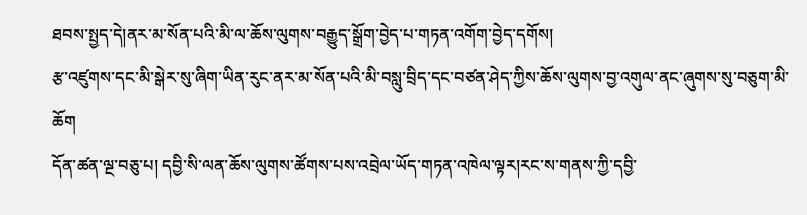ཐབས་སྤྱད་དེ།ནར་མ་སོན་པའི་མི་ལ་ཆོས་ལུགས་བརྒྱུད་སྒྲོག་བྱེད་པ་གཏན་འགོག་བྱེད་དགོས།
རྩ་འཛུགས་དང་མི་སྒེར་སུ་ཞིག་ཡིན་རུང་ནར་མ་སོན་པའི་མི་བསླུ་བྲིད་དང་བཙན་ཤེད་ཀྱིས་ཆོས་ལུགས་བྱ་འགུལ་ནང་ཞུགས་སུ་བཅུག་མི་ཆོག
དོན་ཚན་ལྔ་བཅུ་པ། དབྱི་སི་ལན་ཆོས་ལུགས་ཚོགས་པས་འབྲེལ་ཡོད་གཏན་འཁེལ་ལྟར།རང་ས་གནས་ཀྱི་དབྱི་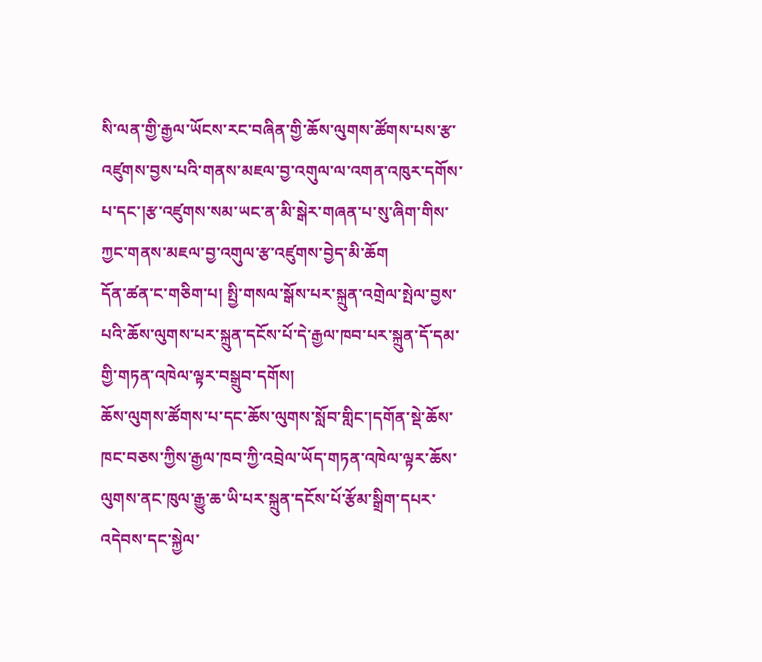སི་ལན་གྱི་རྒྱལ་ཡོངས་རང་བཞིན་གྱི་ཆོས་ལུགས་ཚོགས་པས་རྩ་འཛུགས་བྱས་པའི་གནས་མཇལ་བྱ་འགུལ་ལ་འགན་འཁུར་དགོས་པ་དང་།རྩ་འཛུགས་སམ་ཡང་ན་མི་སྒེར་གཞན་པ་སུ་ཞིག་གིས་ཀྱང་གནས་མཇལ་བྱ་འགུལ་རྩ་འཛུགས་བྱེད་མི་ཆོག
དོན་ཚན་ང་གཅིག་པ། སྤྱི་གསལ་སྒོས་པར་སྐྲུན་འགྲེལ་སྤེལ་བྱས་པའི་ཆོས་ལུགས་པར་སྐྲུན་དངོས་པོ་དེ་རྒྱལ་ཁབ་པར་སྐྲུན་དོ་དམ་གྱི་གཏན་འཁེལ་ལྟར་བསྒྲུབ་དགོས།
ཆོས་ལུགས་ཚོགས་པ་དང་ཆོས་ལུགས་སློབ་གླིང་།དགོན་སྡེ་ཆོས་ཁང་བཅས་ཀྱིས་རྒྱལ་ཁབ་ཀྱི་འབྲེལ་ཡོད་གཏན་འཁེལ་ལྟར་ཆོས་ལུགས་ནང་ཁུལ་རྒྱུ་ཆ་ཡི་པར་སྐྲུན་དངོས་པོ་རྩོམ་སྒྲིག་དཔར་འདེབས་དང་སྐྱེལ་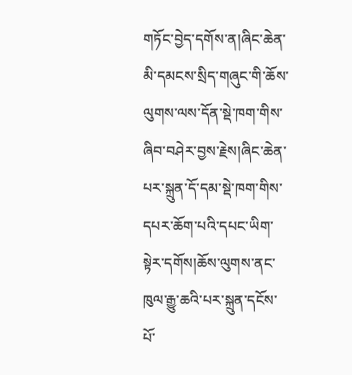གཏོང་བྱེད་དགོས་ན།ཞིང་ཆེན་མི་དམངས་སྲིད་གཞུང་གི་ཆོས་ལུགས་ལས་དོན་སྡེ་ཁག་གིས་ཞིབ་བཤེར་བྱས་རྗེས།ཞིང་ཆེན་པར་སྐྲུན་དོ་དམ་སྡེ་ཁག་གིས་དཔར་ཆོག་པའི་དཔང་ཡིག་སྟེར་དགོས།ཆོས་ལུགས་ནང་ཁུལ་རྒྱུ་ཆའི་པར་སྐྲུན་དངོས་པོ་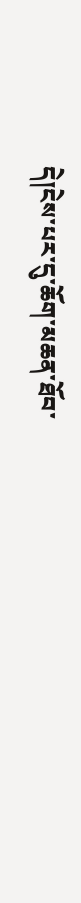དེ།ངེས་པར་དུ་ཆོག་མཆན་ཐོབ་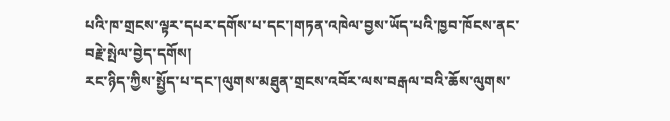པའི་ཁ་གྲངས་ལྟར་དཔར་དགོས་པ་དང་།གཏན་འཁེལ་བྱས་ཡོད་པའི་ཁྱབ་ཁོངས་ནང་བརྗེ་སྤེལ་བྱེད་དགོས།
རང་ཉིད་ཀྱིས་སྤྱོད་པ་དང་།ལུགས་མཐུན་གྲངས་འབོར་ལས་བརྒལ་བའི་ཆོས་ལུགས་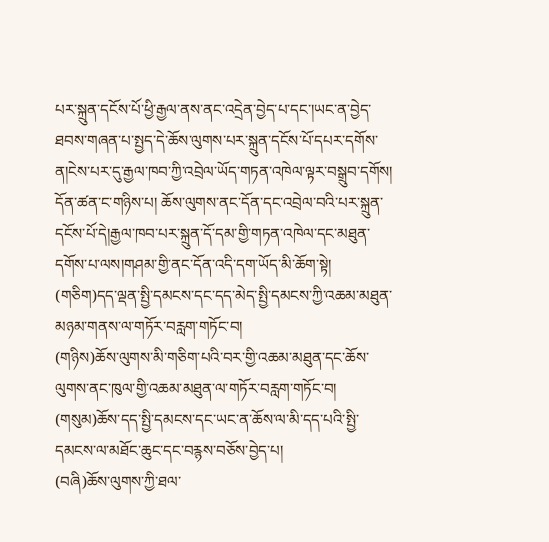པར་སྐྲུན་དངོས་པོ་ཕྱི་རྒྱལ་ནས་ནང་འདྲེན་བྱེད་པ་དང་།ཡང་ན་བྱེད་ཐབས་གཞན་པ་སྤྱད་དེ་ཆོས་ལུགས་པར་སྐྲུན་དངོས་པོ་དཔར་དགོས་ན།ངེས་པར་དུ་རྒྱལ་ཁབ་ཀྱི་འབྲེལ་ཡོད་གཏན་འཁེལ་ལྟར་བསྒྲུབ་དགོས།
དོན་ཚན་ང་གཉིས་པ། ཆོས་ལུགས་ནང་དོན་དང་འབྲེལ་བའི་པར་སྐྲུན་དངོས་པོ་དེ།རྒྱལ་ཁབ་པར་སྐྲུན་དོ་དམ་གྱི་གཏན་འཁེལ་དང་མཐུན་དགོས་པ་ལས།གཤམ་གྱི་ནང་དོན་འདི་དག་ཡོད་མི་ཆོག་སྟེ།
(གཅིག)དད་ལྡན་སྤྱི་དམངས་དང་དད་མེད་སྤྱི་དམངས་ཀྱི་འཆམ་མཐུན་མཉམ་གནས་ལ་གཏོར་བརླག་གཏོང་བ།
(གཉིས)ཆོས་ལུགས་མི་གཅིག་པའི་བར་གྱི་འཆམ་མཐུན་དང་ཆོས་ལུགས་ནང་ཁུལ་གྱི་འཆམ་མཐུན་ལ་གཏོར་བརླག་གཏོང་བ།
(གསུམ)ཆོས་དད་སྤྱི་དམངས་དང་ཡང་ན་ཆོས་ལ་མི་དད་པའི་སྤྱི་དམངས་ལ་མཐོང་ཆུང་དང་བརྙས་བཅོས་བྱེད་པ།
(བཞི)ཆོས་ལུགས་ཀྱི་ཐལ་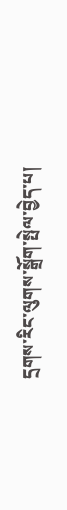དྲགས་རིང་ལུགས་སྒྲོག་སྤེལ་བྱེད་པ།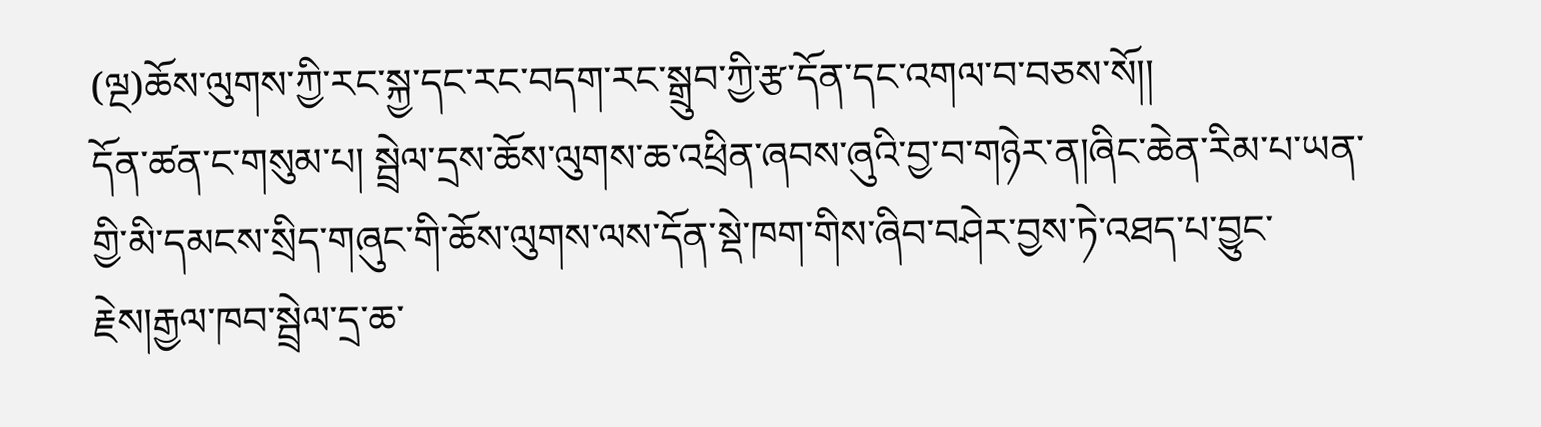(ལྔ)ཆོས་ལུགས་ཀྱི་རང་སྐྱ་དང་རང་བདག་རང་སྒྲུབ་ཀྱི་རྩ་དོན་དང་འགལ་བ་བཅས་སོ།།
དོན་ཚན་ང་གསུམ་པ། སྦྲེལ་དྲས་ཆོས་ལུགས་ཆ་འཕྲིན་ཞབས་ཞུའི་བྱ་བ་གཉེར་ན།ཞིང་ཆེན་རིམ་པ་ཡན་གྱི་མི་དམངས་སྲིད་གཞུང་གི་ཆོས་ལུགས་ལས་དོན་སྡེ་ཁག་གིས་ཞིབ་བཤེར་བྱས་ཏེ་འཐད་པ་བྱུང་རྗེས།རྒྱལ་ཁབ་སྦྲེལ་དྲ་ཆ་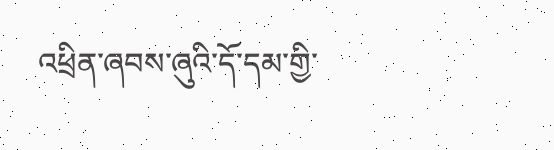འཕྲིན་ཞབས་ཞུའི་དོ་དམ་གྱི་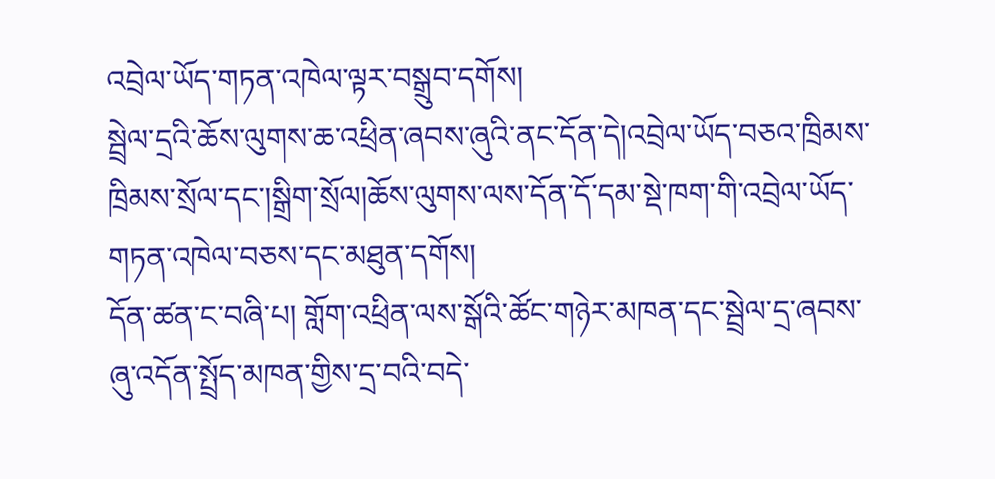འབྲེལ་ཡོད་གཏན་འཁེལ་ལྟར་བསྒྲུབ་དགོས།
སྦྲེལ་དྲའི་ཆོས་ལུགས་ཆ་འཕྲིན་ཞབས་ཞུའི་ནང་དོན་དེ།འབྲེལ་ཡོད་བཅའ་ཁྲིམས་ཁྲིམས་སྲོལ་དང་།སྒྲིག་སྲོལ།ཆོས་ལུགས་ལས་དོན་དོ་དམ་སྡེ་ཁག་གི་འབྲེལ་ཡོད་གཏན་འཁེལ་བཅས་དང་མཐུན་དགོས།
དོན་ཚན་ང་བཞི་པ། གློག་འཕྲིན་ལས་སྒོའི་ཚོང་གཉེར་མཁན་དང་སྦྲེལ་དྲ་ཞབས་ཞུ་འདོན་སྤྲོད་མཁན་གྱིས་དྲ་བའི་བདེ་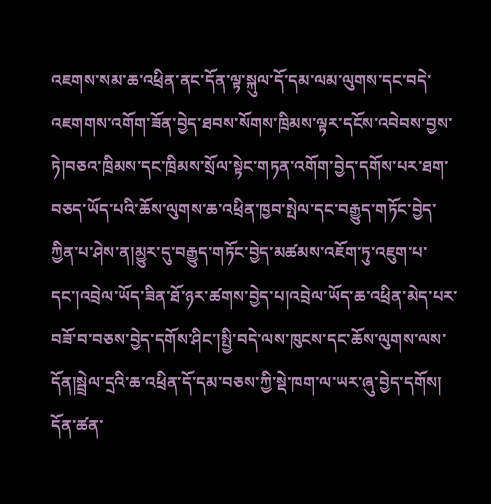འཇགས་སམ་ཆ་འཕྲིན་ནང་དོན་ལྟ་སྐུལ་དོ་དམ་ལམ་ལུགས་དང་བདེ་འཇགགས་འགོག་ཟོན་བྱེད་ཐབས་སོགས་ཁྲིམས་ལྟར་དངོས་འབེབས་བྱས་ཏེ།བཅའ་ཁྲིམས་དང་ཁྲིམས་སྲོལ་སྟེང་གཏན་འགོག་བྱེད་དགོས་པར་ཐག་བཅད་ཡོད་པའི་ཆོས་ལུགས་ཆ་འཕྲིན་ཁྱབ་སྤེལ་དང་བརྒྱུད་གཏོང་བྱེད་ཀྱིན་པ་ཤེས་ན།མྱུར་དུ་བརྒྱུད་གཏོང་བྱེད་མཚམས་འཇོག་ཏུ་འཇུག་པ་དང་།འབྲེལ་ཡོད་ཟིན་ཐོ་ཉར་ཚགས་བྱེད་པ།འབྲེལ་ཡོད་ཆ་འཕྲིན་མེད་པར་བཟོ་བ་བཅས་བྱེད་དགོས་ཤིང་།སྤྱི་བདེ་ལས་ཁུངས་དང་ཆོས་ལུགས་ལས་དོན།སྦྲེལ་དྲའི་ཆ་འཕྲིན་དོ་དམ་བཅས་ཀྱི་སྡེ་ཁག་ལ་ཡར་ཞུ་བྱེད་དགོས།
དོན་ཚན་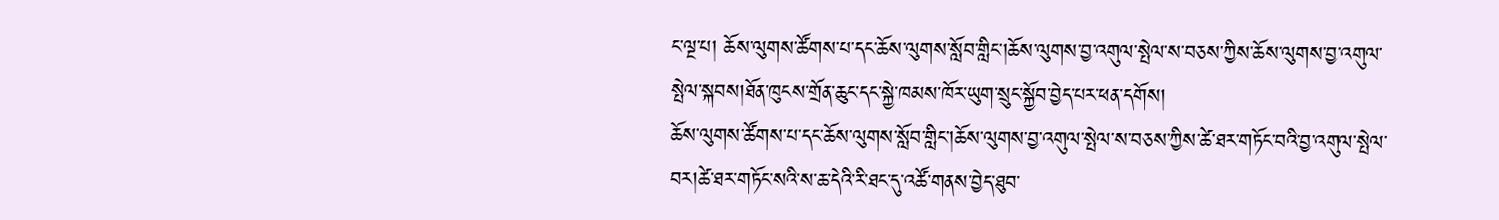ང་ལྔ་པ། ཆོས་ལུགས་ཚོགས་པ་དང་ཆོས་ལུགས་སློབ་གླིང་།ཆོས་ལུགས་བྱ་འགུལ་སྤེལ་ས་བཅས་ཀྱིས་ཆོས་ལུགས་བྱ་འགུལ་སྤེལ་སྐབས།ཐོན་ཁུངས་གྲོན་ཆུང་དང་སྐྱེ་ཁམས་ཁོར་ཡུག་སྲུང་སྐྱོབ་བྱེད་པར་ཕན་དགོས།
ཆོས་ལུགས་ཚོགས་པ་དང་ཆོས་ལུགས་སློབ་གླིང་།ཆོས་ལུགས་བྱ་འགུལ་སྤེལ་ས་བཅས་ཀྱིས་ཚེ་ཐར་གཏོང་བའི་བྱ་འགུལ་སྤེལ་བར།ཚེ་ཐར་གཏོང་སའི་ས་ཆ་དེའི་རི་ཐང་དུ་འཚོ་གནས་བྱེད་ཐུབ་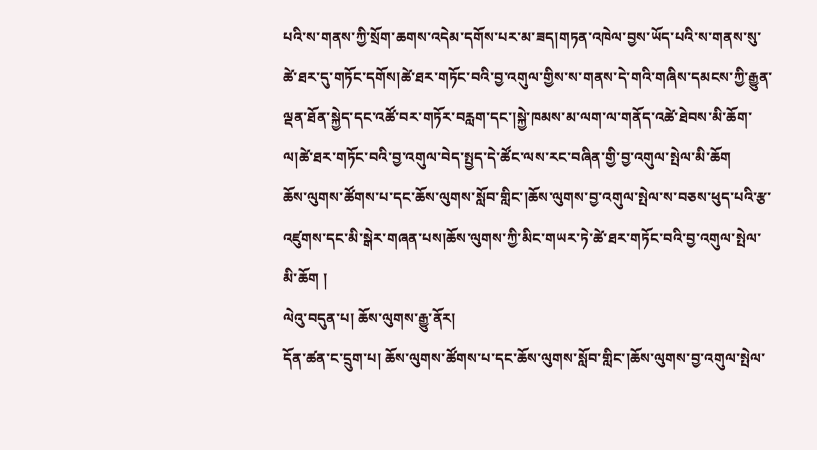པའི་ས་གནས་ཀྱི་སྲོག་ཆགས་འདེམ་དགོས་པར་མ་ཟད།གཏན་འཁེལ་བྱས་ཡོད་པའི་ས་གནས་སུ་ཚེ་ཐར་དུ་གཏོང་དགོས།ཚེ་ཐར་གཏོང་བའི་བྱ་འགུལ་གྱིས་ས་གནས་དེ་གའི་གཞིས་དམངས་ཀྱི་རྒྱུན་ལྡན་ཐོན་སྐྱེད་དང་འཚོ་བར་གཏོར་བརླག་དང་།སྐྱེ་ཁམས་མ་ལག་ལ་གནོད་འཚེ་ཐེབས་མི་ཆོག་ལ།ཚེ་ཐར་གཏོང་བའི་བྱ་འགུལ་བེད་སྤྱད་དེ་ཚོང་ལས་རང་བཞིན་གྱི་བྱ་འགུལ་སྤེལ་མི་ཆོག
ཆོས་ལུགས་ཚོགས་པ་དང་ཆོས་ལུགས་སློབ་གླིང་།ཆོས་ལུགས་བྱ་འགུལ་སྤེལ་ས་བཅས་ཕུད་པའི་རྩ་འཛུགས་དང་མི་སྒེར་གཞན་པས།ཆོས་ལུགས་ཀྱི་མིང་གཡར་ཏེ་ཚེ་ཐར་གཏོང་བའི་བྱ་འགུལ་སྤེལ་མི་ཆོག །
ལེའུ་བདུན་པ། ཆོས་ལུགས་རྒྱུ་ནོར།
དོན་ཚན་ང་དྲུག་པ། ཆོས་ལུགས་ཚོགས་པ་དང་ཆོས་ལུགས་སློབ་གླིང་།ཆོས་ལུགས་བྱ་འགུལ་སྤེལ་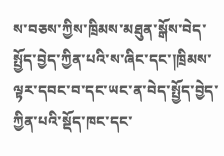ས་བཅས་ཀྱིས་ཁྲིམས་མཐུན་སྒོས་བེད་སྤྱོད་བྱེད་ཀྱིན་པའི་ས་ཞིང་དང་།ཁྲིམས་ལྟར་དབང་བ་དང་ཡང་ན་བེད་སྤྱོད་བྱེད་ཀྱིན་པའི་སྡོད་ཁང་དང་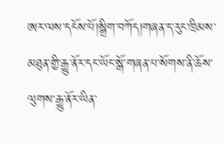ཨར་ལས་དངོས་པོ།སྒྲིག་བཀོད།གཞན་ད་རུང་ཁྲིམས་མཐུན་གྱི་རྒྱུ་ནོར་དང་ཡོང་སྒོ་གཞན་པ་སོགས་ནི་ཆོས་ལུགས་རྒྱུ་ནོར་ཡིན་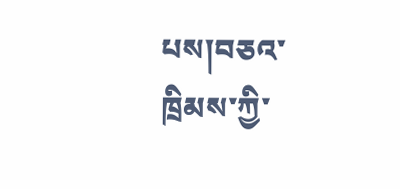པས།བཅའ་ཁྲིམས་ཀྱི་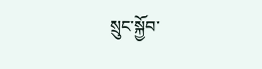སྲུང་སྐྱོབ་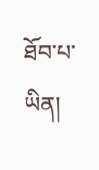ཐོབ་པ་ཡིན།